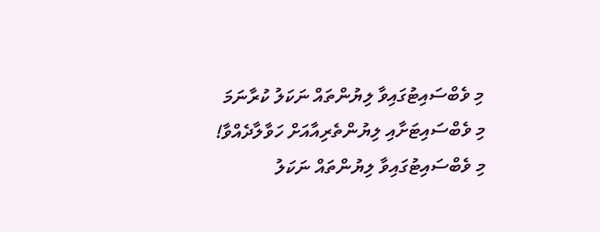މި ވެބްސައިޓުގައިވާ ލިޔުންތައް ނަކަލު ކުރާނަމަ މި ވެބްސައިޓަށާއި ލިޔުންތެރިއާއަށް ހަވާލާދެއްވާ!
މި ވެބްސައިޓުގައިވާ ލިޔުންތައް ނަކަލު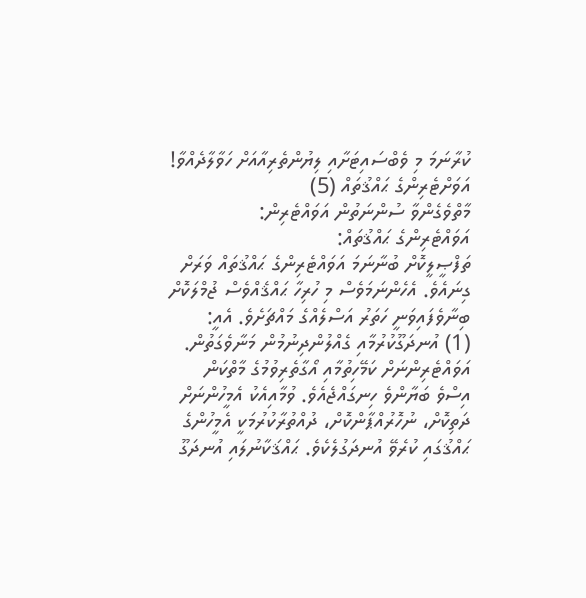ކުރާނަމަ މި ވެބްސައިޓަށާއި ލިޔުންތެރިއާއަށް ހަވާލާދެއްވާ!
އަވަށްޓެރިންގެ ޙައްޤުތައް (5)
މާތްވެގެންވާ ސުންނަތުން އަވައްޓެރިން:
އަވައްޓެރިންގެ ޙައްޤުތައް:
ތަފްޞީލީކޮށް ބުނާނަމަ އަވައްޓެރިންގެ ޙައްޤުތައް ވަރަށް ގިނައެވެ. އެހެންނަމަވެސް މި ހުރިހާ ޙައްޤެއްވެސް ޖުމްލަކޮށް ބިނާވެފައިވަނީ ހަތަރު އަސްލެއްގެ މައްޗަށެވެ. އެއީ:
(1) އުނދަގޫކުރުމާއި ގެއްލުންދިނުމުން މަނާވެގަތުން.
އަވައްޓެރިންނަށް ކަމޭހިތުމާއި އޯގާތެރިވުމުގެ މާތްކަން އިސްވެ ބަޔާންވެ ހިނގައްޖެއެވެ. ވުމާއިއެކު އެމީހުންނަށް ދަތިކޮށް، ނުހޮރުއްޕާންކޮށް، ދުއްތުރާކުރުމަކީ އެމީހުންގެ ޙައްޤުގައި ކުރެވޭ އުނދަގުލެކެވެ. ޙައްޤަކާނުލައި އުނދަގޫ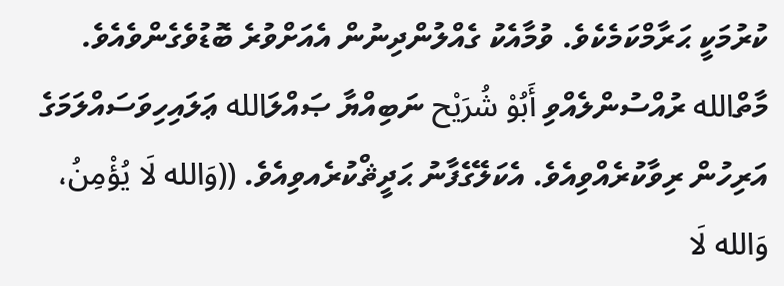ކުރުމަކީ ޙަރާމްކަމެކެވެ. ވުމާއެކު ގެއްލުންދިނުން އެއަށްވުރެ ބޮޑުވެގެންވެއެވެ.
މާތްالله ރުއްސުންލެއްވި أَبُوْ شُرَيْح ނަބިއްޔާ ޞައްލަالله ޢަލައިހިވަސައްލަމަގެ އަރިހުން ރިވާކުރެއްވިއެވެ. އެކަލޭގެފާނު ޙަދީޘްކުރެއވިއެވެ. ((وَالله لَا يُؤْمِنُ، وَالله لَا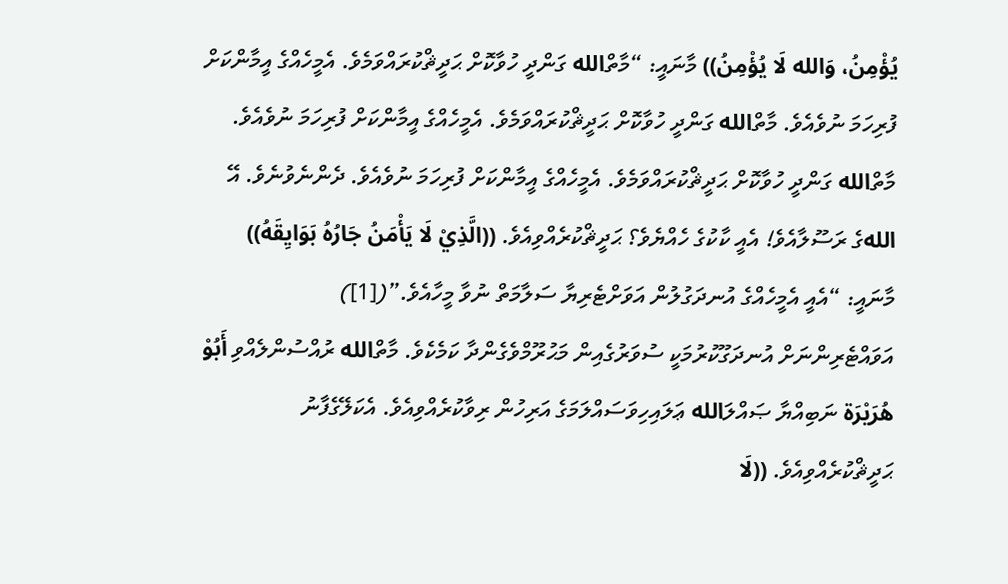يُؤْمِنُ، وَالله لَا يُؤْمِنُ)) މާނައީ: “މާތްالله ގަންދީ ހުވާކޮށް ޙަދީޘްކުރައްވަމެވެ. އެމީހެއްގެ އީމާންކަށް ފުރިހަމަ ނުވެއެވެ. މާތްالله ގަންދީ ހުވާކޮށް ޙަދީޘްކުރައްވަމެވެ. އެމީހެއްގެ އީމާންކަށް ފުރިހަމަ ނުވެއެވެ. މާތްالله ގަންދީ ހުވާކޮށް ޙަދީޘްކުރައްވަމެވެ. އެމީހެއްގެ އީމާންކަށް ފުރިހަމަ ނުވެއެވެ. ދެންނެވުނެވެ. އޭ اللهގެ ރަސޫލާއެވެ! އެއީ ކާކުގެ ހެއްޔެވެ؟ ޙަދީޘްކުރެއްވިއެވެ. ((الَّذِيْ لَا يَأْمَنُ جَارُهُ بَوَايِقَهُ)) މާނައީ: “އެއީ އެމީހެއްގެ އުނދަގުލުން އަވަށްޓެރިޔާ ސަލާމަތް ނުވާ މީހާއެވެ.”([1])
އަވައްޓެރިންނަށް އުނދަގޫކުރުމަކީ ސުވަރުގެއިން މަޙުރޫމްވެގެންދާ ކަމެކެވެ. މާތްالله ރުއްސުންލެއްވި أَبُوْ هُرَيْرَة ނަބިއްޔާ ޞައްލަالله ޢަލައިހިވަސައްލަމަގެ އަރިހުން ރިވާކުރެއްވިއެވެ. އެކަލޭގެފާނު ޙަދީޘްކުރެއްވިއެވެ. ((لَا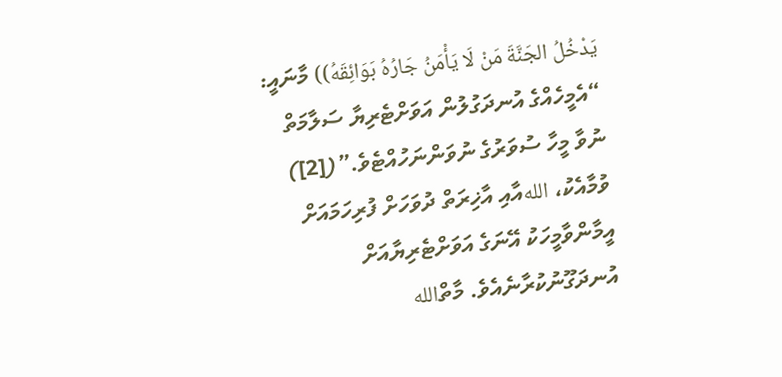يَدْخُلُ الجَنَّةَ مَنْ لَا يَأْمَنُ جَارُهُ بَوَائِقَهُ)) މާނައީ: “އެމީހެއްގެ އުނދަގުލުން އަވަށްޓެރިޔާ ސަލާމަތް ނުވާ މީހާ ސުވަރުގެ ނުވަންނަހުއްޓެވެ.”([2])
ވުމާއެކު، اللهއާއި އާޚިރަތް ދުވަހަށް ފުރިހަމައަށް އީމާންވާމީހަކު އޭނަގެ އަވަށްޓެރިޔާއަށް އުނދަގޫނުކުރާނެއެވެ. މާތްالله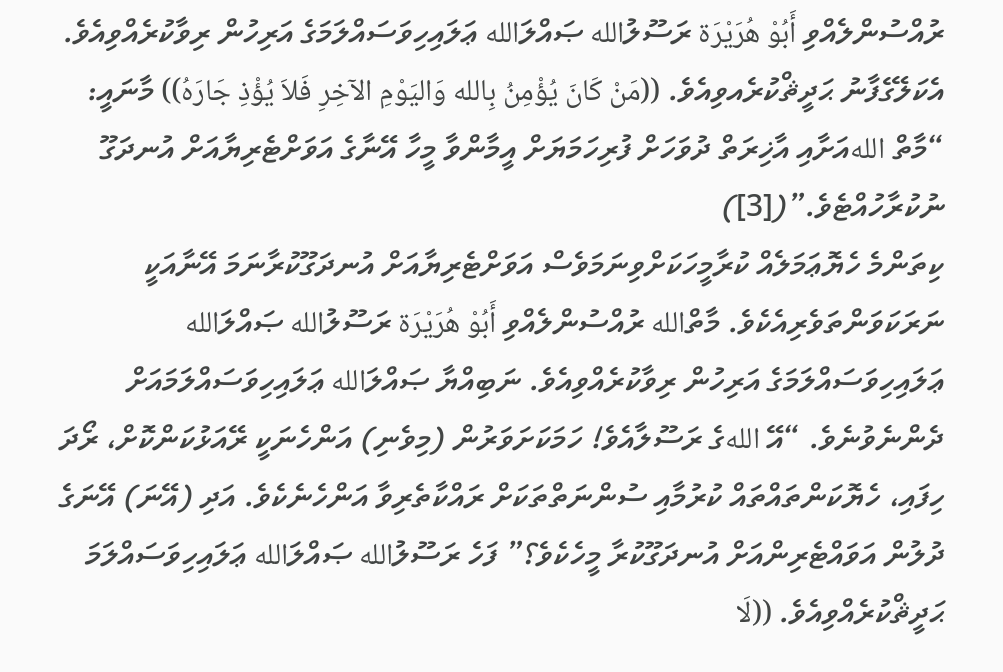ރުއްސުންލެއްވި أَبُوْ هُرَيْرَة ރަސޫލުالله ޞައްލަالله ޢަލައިހިވަސައްލަމަގެ އަރިހުން ރިވާކުރެއްވިއެވެ. އެކަލޭގެފާނު ޙަދީޘްކުރެއވިއެވެ. ((مَنْ كَانَ يُؤْمِنُ بِالله وَاليَوْمِ الآخِرِ فَلاَ يُؤْذِ جَارَهُ)) މާނައީ: “މާތް اللهއަށާއި އާޚިރަތް ދުވަހަށް ފުރިހަމަޔަށް އީމާންވާ މީހާ އޭނާގެ އަވަށްޓެރިޔާއަށް އުނދަގޫ ނުކުރާހުއްޓެވެ.”([3])
ކިތަންމެ ހެޔޮޢަމަލެއް ކުރާމީހަކަށްވިނަމަވެސް އަވަށްޓެރިޔާއަށް އުނދަގޫކުރާނަމަ އޭނާއަކީ ނަރަކަވަންތަވެރިއެކެވެ. މާތްالله ރުއްސުންލެއްވި أَبُوْ هُرَيْرَة ރަސޫލުالله ޞައްލަالله ޢަލައިހިވަސައްލަމަގެ އަރިހުން ރިވާކުރެއްވިއެވެ. ނަބިއްޔާ ޞައްލަالله ޢަލައިހިވަސައްލަމައަށް ދެންނެވުނެވެ. “އޭ اللهގެ ރަސޫލާއެވެ! ހަމަކަށަވަރުން (މިވެނި) އަންހެނަކީ ރޭއަޅުކަންކޮށް، ރޯދަ ހިފައި، ހެޔޮކަންތައްތައް ކުރުމާއި ސުންނަތްތަކަށް ރައްކާތެރިވާ އަންހެނެކެވެ. އަދި (އޭނަ) އޭނަގެ ދުލުން އަވައްޓެރިންއަށް އުނދަގޫކުރާ މީހެކެވެ؟” ފަހެ ރަސޫލުالله ޞައްލަالله ޢަލައިހިވަސައްލަމަ ޙަދީޘްކުރެއްވިއެވެ. ((لَا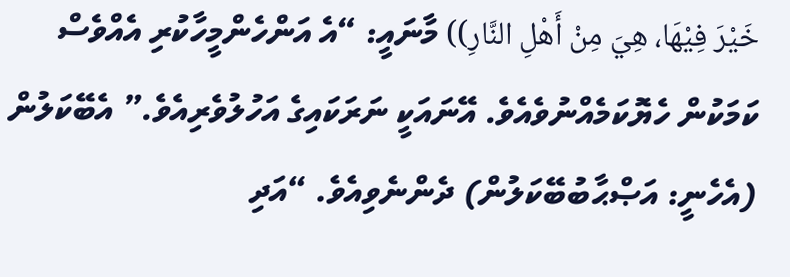خَيْرَ فِيْهَا، هِيَ مِنْ أَهْلِ النَّارِ)) މާނައީ: “އެ އަންހެންމީހާކުރި އެއްވެސް ކަމަކުން ހެޔޮކަމެއްނުވެއެވެ. އޭނައަކީ ނަރަކައިގެ އަހުލުވެރިއެވެ.” އެބޭކަލުން (އެހެނީ: އަޞްޙާބުބޭކަލުން) ދެންނެވިއެވެ. “އަދި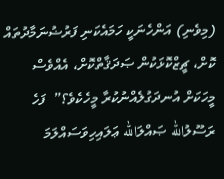(މިވެނި) އަންހެނަކީ ހަމައެކަނި ފަރުޟުނަމާދުތައް ކޮށް، ޗީޒްކޮޅަކުން ޞަދަޤާތްކޮށް، އެއްވެސް މީހަކަށް އުނދަގުލެއްނުކުރާ މީހެކެވެ؟”  ފަހެ ރަސޫލުالله ޞައްލަالله ޢަލައިހިވަސައްލަމަ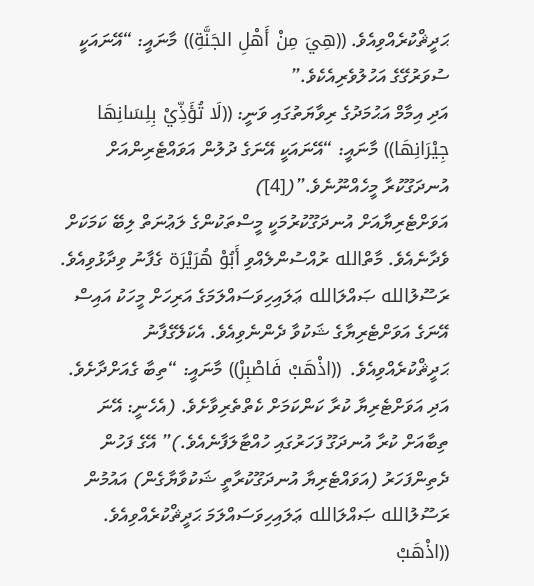ޙަދީޘްކުރެއްވިއެވެ. ((هِيَ مِنْ أَهْلِ الجَنَّةِ)) މާނައީ: “އޭނައަކީ ސުވަރުގޭގެ އަހުލުވެރިއެކެވެ.”
އަދި އިމާމް އަޙުމަދުގެ ރިވާޔަތުގައި ވަނީ: ((لَا تُؤَذِّيْ بِلِسَانِهَا جِيْرَانِهَا)) މާނައީ: “އޭނައަކީ އޭނަގެ ދުލުން އަވައްޓެރިންއަށް އުނދަގޫކުރާ މީހެއްނޫނެވެ.”([4])
އަވަށްޓެރިޔާއަށް އުނދަގޫކުރުމަކީ މީސްތަކުންގެ ލަޢުނަތް ލިބޭ ކަމަކަށް ވެދާނެއެވެ. މާތްالله ރުއްސުންލެއްވި أَبُوْ هُرَيْرَة ގެފާނު ވިދާޅުވިއެވެ. ރަސޫލުالله ޞައްލަالله ޢަލައިހިވަސައްލަމަގެ އަރިހަށް މީހަކު އައިސް އޭނަގެ އަވަށްޓެރިޔާގެ ޝަކުވާ ދެންނެވިއެވެ. އެކަލޭގެފާނު ޙަދީޘްކުރެއްވިއެވެ.  ((اذْهَبْ فَاصْبِرْ)) މާނައީ: “ތިބާ ގެއަށްދާށެވެ. އަދި އަވަށްޓެރިޔާ ކުރާ ކަންކަމަށް ކެތްތެރިވާށެވެ. (އެހެނީ: އޭނަ ތިބާއަށް ކުރާ އުނދަގޫ ފަހަރުގައި ހުއްޓާލަފާނެއެވެ.)” އޭގެ ފަހުން ދެތިންފަހަރު (އަވައްޓެރިޔާ އުނދަގޫކުރާތީ ޝަކުވާޔާގެން) އައުމުން ރަސޫލުالله ޞައްލަالله ޢަލައިހިވަސައްލަމަ ޙަދީޘްކުރެއްވިއެވެ. ((اذْهَبْ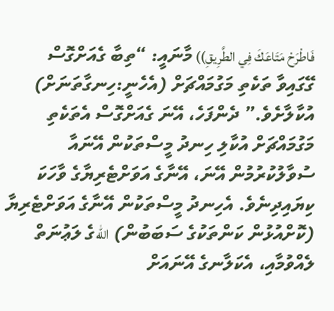فَاطْرَحْ مَتَاعَكَ فِي الطَّرِيقِ)) މާނައީ: “ތިބާ ގެއަށްގޮސް ގޭގައިވާ ތަކެތި މަގުމައްޗަށް (އެހެނީ:ހިނގާތަނަށް) އުކާލާށެވެ.” ދެންފަހެ، އޭނަ ގެއަށްގޮސް އެތަކެތި މަގުމައްޗަށް އުކާލި ހިނދު މީސްތަކުން އޭނައާ ސުވާލުކުރުމުން އޭނަ، އޭނާގެ އަވަށްޓެރިޔާގެ ވާހަކަ ކިޔައިދިނެވެ. އެހިނދު މީސްތަކުން އޭނާގެ އަވަށްޓެރިޔާ (ކޮށްއުޅުން ކަންތަކުގެ ސަބަބުން) اللهގެ ލަޢުނަތް ލެއްވުމާއި، އެކަލާނގެ އޭނައަށް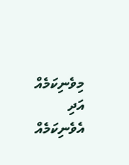މިވެނިކަމެއް އަދި އެވެނިކަމެއް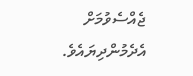ޖެއްސެވުމަށް އެދެމުންދިޔައެވެ.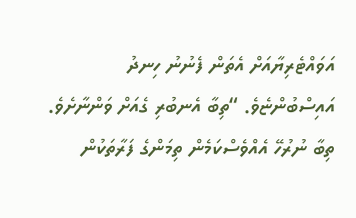އަވައްޓެރިޔާއަށް އެތަން ފެނުނު ހިނދު އައިސްބުންޏެވެ. “ތިބާ އެނބުރި ގެއަށް ވަންނާށެވެ. ތިބާ ނުރުހޭ އެއްވެސްކަމެން ތިމަންގެ ފަރާތަކުން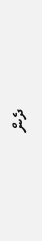ދެން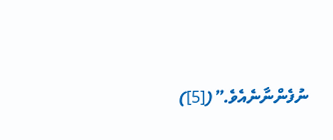ނުފެންނާނެއެވެ.”([5])